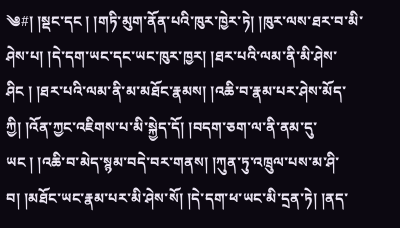༄#། །སྡང་དང ། །གཏི་མུག་ནོན་པའི་ཁུར་ཁྱེར་ཏེ། །ཁུར་ལས་ཐར་བ་མི་ཤེས་པ། །དེ་དག་ཡང་དང་ཡང་ཁུར་ཁྱར། །ཐར་པའི་ལམ་ནི་མི་ཤེས་ཤིང ། །ཐར་པའི་ལམ་ནི་མ་མཐོང་རྣམས། །འཆི་བ་རྣམ་པར་ཤེས་མོད་ཀྱི། །འོན་ཀྱང་འཇིགས་པ་མི་སྐྱེད་དོ། །བདག་ཅག་ལ་ནི་ནམ་དུ་ཡང ། །འཆི་བ་མེད་སྙམ་བདེ་བར་གནས། །ཀུན་ཏུ་འཁྲུལ་པས་མ་ཤི་བ། །མཐོང་ཡང་རྣམ་པར་མི་ཤེས་སོ། །དེ་དག་ཕ་ཡང་མི་དྲན་ཏེ། །ནད་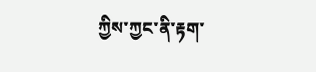ཀྱིས་ཀྱང་ནི་རྟག་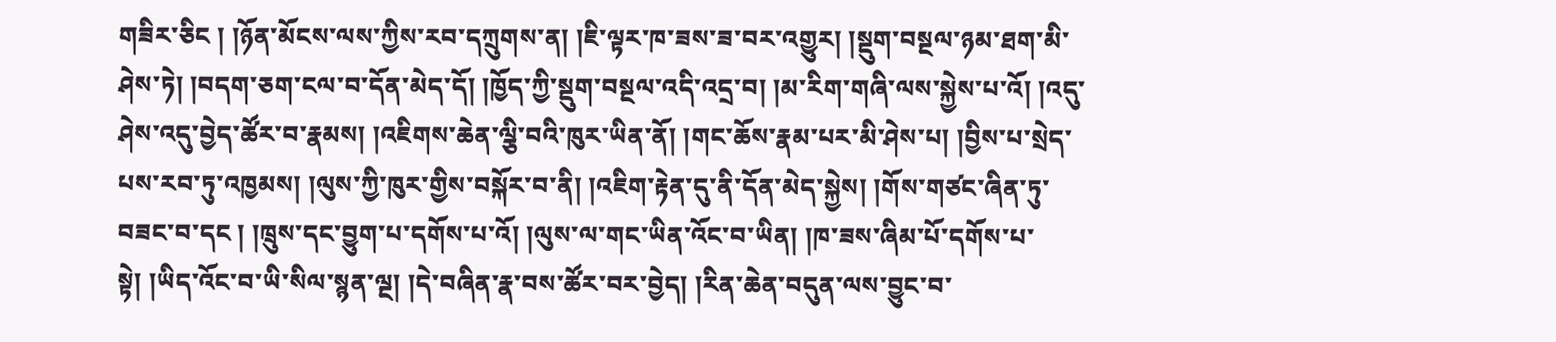གཟིར་ཅིང ། །ཉོན་མོངས་ལས་ཀྱིས་རབ་དཀྲུགས་ན། །ཇི་ལྟར་ཁ་ཟས་ཟ་བར་འགྱུར། །སྡུག་བསྔལ་ཉམ་ཐག་མི་ཤེས་ཏེ། །བདག་ཅག་ངལ་བ་དོན་མེད་དོ། །ཁྱོད་ཀྱི་སྡུག་བསྔལ་འདི་འདྲ་བ། །མ་རིག་གཞི་ལས་སྐྱེས་པ་འོ། །འདུ་ཤེས་འདུ་བྱེད་ཚོར་བ་རྣམས། །འཇིགས་ཆེན་ལྕི་བའི་ཁུར་ཡིན་ནོ། །གང་ཆོས་རྣམ་པར་མི་ཤེས་པ། །བྱིས་པ་སྲེད་པས་རབ་ཏུ་འཁྱམས། །ལུས་ཀྱི་ཁུར་གྱིས་བསྐོར་བ་ནི། །འཇིག་རྟེན་དུ་ནི་དོན་མེད་སྐྱེས། །གོས་གཙང་ཞིན་ཏུ་བཟང་བ་དང ། །ཁྲུས་དང་བྱུག་པ་དགོས་པ་འོ། །ལུས་ལ་གང་ཡིན་འོང་བ་ཡིན། །ཁ་ཟས་ཞིམ་པོ་དགོས་པ་སྟེ། །ཡིད་འོང་བ་ཡི་སིལ་སྙན་ལྔ། །དེ་བཞིན་རྣ་བས་ཚོར་བར་བྱེད། །རིན་ཆེན་བདུན་ལས་བྱུང་བ་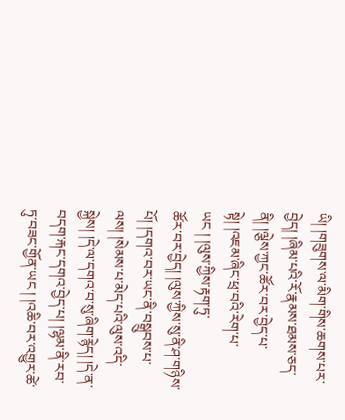ཡི། །གཟུགས་ལ་མིག་གིས་ཆགས་པར་བྱེད། །ཞིམ་པའི་རོ་རྣམས་ཐམས་ཅད་ནི། །ལྕེས་ཀྱང་ཚོར་བར་བྱེད་པ་སྟེ། །འཇམ་ཞིང་ཕྲ་བའི་རེག་པ་ཡང ། །ལུས་ཀྱིས་རྟག་ཏུ་
ཚོར་བར་བྱེད། །ལུས་ཀྱིས་སུ་ནི་ཤ་གཉིས་པོ། །དགའ་བར་ཡང་ནི་བསྒྲུབས་པ་ལས། །སེམས་པ་མེད་པའི་ལུས་འདི་སྐྱེས། །དེ་ལ་དགའ་བ་སུ་ཞིག་རྙེད། །དེ་ན་བདག་རྐང་དགའ་བྱེད་པ། །ལྷམ་ནི་རབ་ཏུ་བཟང་གྱོན་ཡང ། །འཆི་བར་འགྱུར་ཚེ་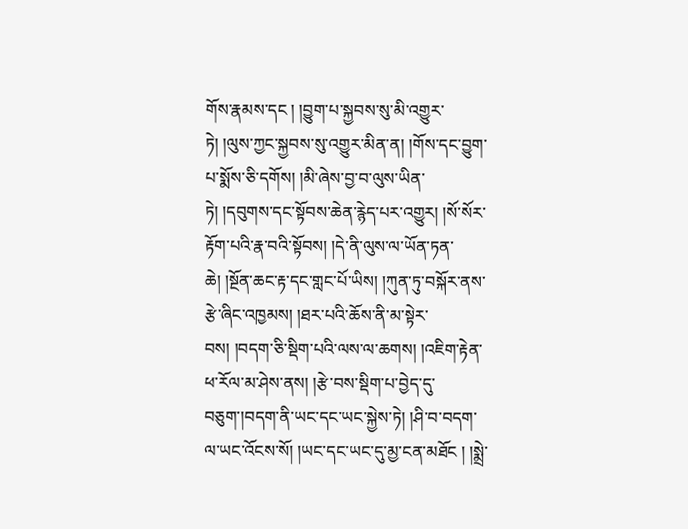གོས་རྣམས་དང ། །བྱུག་པ་སྐྱབས་སུ་མི་འགྱུར་ཏེ། །ལུས་ཀྱང་སྐྱབས་སུ་འགྱུར་མིན་ན། །གོས་དང་བྱུག་པ་སྨོས་ཅི་དགོས། །མི་ཞེས་བྱ་བ་ལུས་ཡིན་ཏེ། །དབུགས་དང་སྟོབས་ཆེན་རྙེད་པར་འགྱུར། །སོ་སོར་རྟོག་པའི་རྣ་བའི་སྟོབས། །དེ་ནི་ལུས་ལ་ཡོན་ཏན་ཆེ། །སྔོན་ཆང་རྟ་དང་གླང་པོ་ཡིས། །ཀུན་ཏུ་བསྐོར་ནས་རྩེ་ཞིང་འཁྱམས། །ཐར་པའི་ཆོས་ནི་མ་སྟེར་བས། །བདག་ཅི་སྡིག་པའི་ལས་ལ་ཆགས། །འཇིག་རྟེན་ཕ་རོལ་མ་ཤེས་ནས། །རྩེ་བས་སྡིག་པ་བྱེད་དུ་བཅུག་།བདག་ནི་ཡང་དང་ཡང་སྐྱེས་ཏེ། །ཤི་བ་བདག་ལ་ཡང་འོངས་སོ། །ཡང་དང་ཡང་དུ་མྱ་ངན་མཐོང ། །སྨྲེ་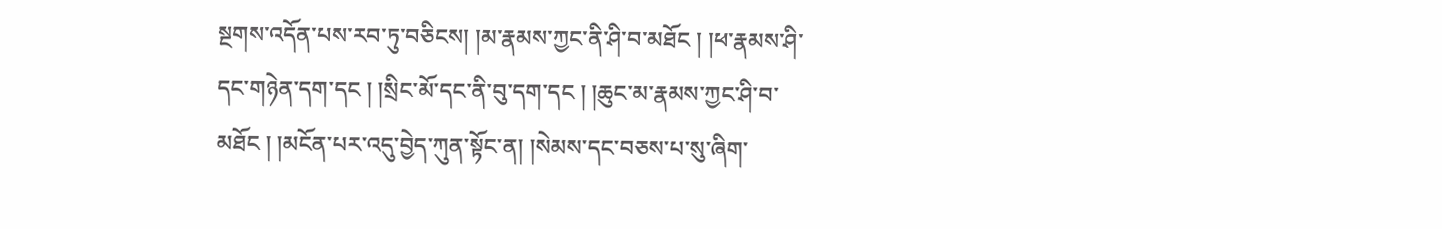སྔགས་འདོན་པས་རབ་ཏུ་བཅིངས། །མ་རྣམས་ཀྱང་ནི་ཤི་བ་མཐོང ། །ཕ་རྣམས་ཤི་དང་གཉེན་དག་དང ། །སྲིང་མོ་དང་ནི་བུ་དག་དང ། །ཆུང་མ་རྣམས་ཀྱང་ཤི་བ་མཐོང ། །མངོན་པར་འདུ་བྱེད་ཀུན་སྟོང་ན། །སེམས་དང་བཅས་པ་སུ་ཞིག་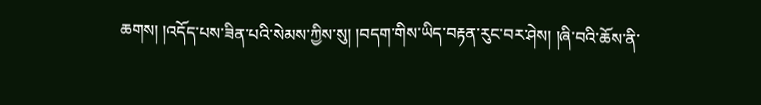ཆགས། །འདོད་པས་ཟིན་པའི་སེམས་ཀྱིས་སུ། །བདག་གིས་ཡིད་བརྟན་རུང་བར་ཤེས། །ཞི་བའི་ཆོས་ནི་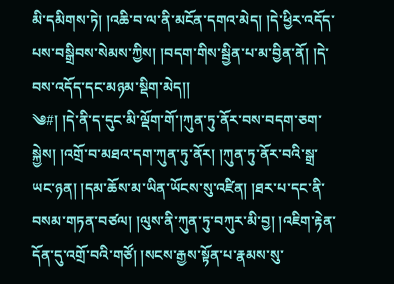མི་དམིགས་ཏེ། །འཆི་བ་ལ་ནི་མངོན་དགའ་མེད། །དེ་ཕྱིར་འདོད་པས་བསྒྲིབས་སེམས་ཀྱིས། །བདག་གིས་སྦྱིན་པ་མ་བྱིན་ནོ། །དེ་བས་འདོད་དང་མཉམ་སྡིག་མེད།།
༄#། །དེ་ནི་ད་དུང་མི་ལྡོག་གོ་།ཀུན་ཏུ་ནོར་བས་བདག་ཅག་སྐྱེས། །འགྲོ་བ་མཐའ་དག་ཀུན་ཏུ་ནོར། །ཀུན་ཏུ་ནོར་བའི་སྒྲ་ཡང་ཉན། །དམ་ཆོས་མ་ཡིན་ཡོངས་སུ་འཛིན། །ཐར་པ་དང་ནི་བསམ་གཏན་བཙལ། །ལུས་ནི་ཀུན་ཏུ་བཀུར་མི་བྱ། །འཇིག་རྟེན་དོན་དུ་འགྲོ་བའི་གཙོ། །སངས་རྒྱས་སྟོན་པ་རྣམས་སུ་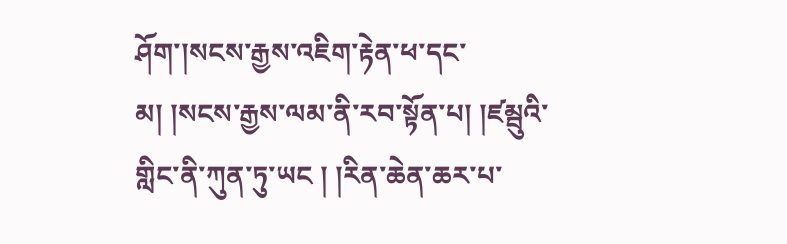ཤོག་།སངས་རྒྱས་འཇིག་རྟེན་ཕ་དང་མ། །སངས་རྒྱས་ལམ་ནི་རབ་སྟོན་པ། །ཛམྦུའི་གླིང་ནི་ཀུན་ཏུ་ཡང ། །རིན་ཆེན་ཆར་པ་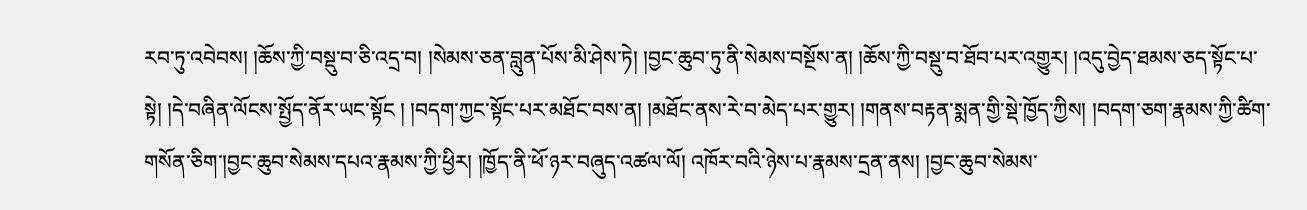རབ་ཏུ་འབེབས། །ཆོས་ཀྱི་བསྡུ་བ་ཅི་འདྲ་བ། །སེམས་ཅན་བླུན་པོས་མི་ཤེས་ཏེ། །བྱང་ཆུབ་ཏུ་ནི་སེམས་བསྔོས་ན། །ཆོས་ཀྱི་བསྡུ་བ་ཐོབ་པར་འགྱུར། །འདུ་བྱེད་ཐམས་ཅད་སྟོང་པ་སྟེ། །དེ་བཞིན་ལོངས་སྤྱོད་ནོར་ཡང་སྟོང ། །བདག་ཀྱང་སྟོང་པར་མཐོང་བས་ན། །མཐོང་ནས་རེ་བ་མེད་པར་གྱུར། །གནས་བརྟན་སྨན་གྱི་སྡེ་ཁྱོད་ཀྱིས། །བདག་ཅག་རྣམས་ཀྱི་ཚིག་གསོན་ཅིག་།བྱང་ཆུབ་སེམས་དཔའ་རྣམས་ཀྱི་ཕྱིར། །ཁྱོད་ནི་ཕོ་ཉར་བཞུད་འཚལ་ལོ། འཁོར་བའི་ཉེས་པ་རྣམས་དྲན་ནས། །བྱང་ཆུབ་སེམས་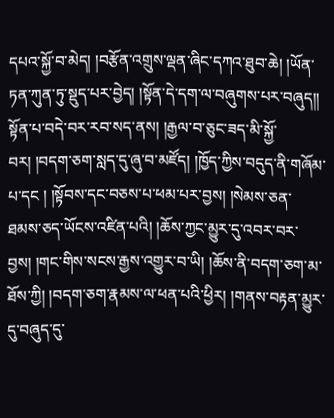དཔའ་སྐྱོ་བ་མེད། །བརྩོན་འགྲུས་ལྡན་ཞིང་དཀའ་ཐུབ་ཆེ། །ཡོན་ཏན་ཀུན་ཏུ་སྡུད་པར་བྱེད། །སྟོན་དེ་དག་ལ་བཞུགས་པར་བཞུད།། སྟོན་པ་བདེ་བར་རབ་སད་ནས། །རྒྱལ་བ་ཅུང་ཟད་མི་སྐྱོ་བར། །བདག་ཅག་སླད་དུ་ཞུ་བ་མཛོད། །ཁྱོད་ཀྱིས་བདུད་ནི་གཞོམ་པ་དང ། །སྟོབས་དང་བཅས་པ་ཕམ་པར་བྱས། །སེམས་ཅན་
ཐམས་ཅད་ཡོངས་འཛིན་པའི། །ཆོས་ཀྱང་མྱུར་དུ་འབར་བར་བྱས། །གང་གིས་སངས་རྒྱས་འགྱུར་བ་ཡི། །ཆོས་ནི་བདག་ཅག་མ་ཐོས་ཀྱི། །བདག་ཅག་རྣམས་ལ་ཕན་པའི་ཕྱིར། །གནས་བརྟན་མྱུར་དུ་བཞུད་དུ་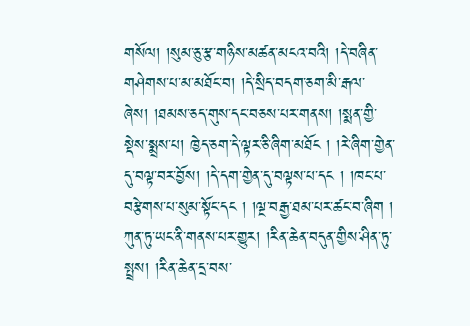གསོལ། །སུམ་ཅུ་རྩ་གཉིས་མཚན་མངའ་བའི། །དེ་བཞིན་གཤེགས་པ་མ་མཐོང་བ། །དེ་སྲིད་བདག་ཅག་མི་རྒལ་ཞེས། །ཐམས་ཅད་གུས་དང་བཅས་པར་གནས། །སྨན་གྱི་སྡེས་སྨྲས་པ། ཁྱེད་ཅག་དེ་ལྟར་ཅི་ཞིག་མཐོང ། །རེ་ཞིག་གྱེན་དུ་བལྟ་བར་བྱོས། །དེ་དག་གྱེན་དུ་བལྟས་པ་དང ། །ཁང་པ་བརྩེགས་པ་སུམ་སྟོང་དང ། །ལྔ་བརྒྱ་ཐམ་པར་ཚང་བ་ཞིག ། ཀུན་ཏུ་ཡང་ནི་གནས་པར་གྱུར། །རིན་ཆེན་བདུན་གྱིས་ཤིན་ཏུ་སྤྲས། །རིན་ཆེན་དྲ་བས་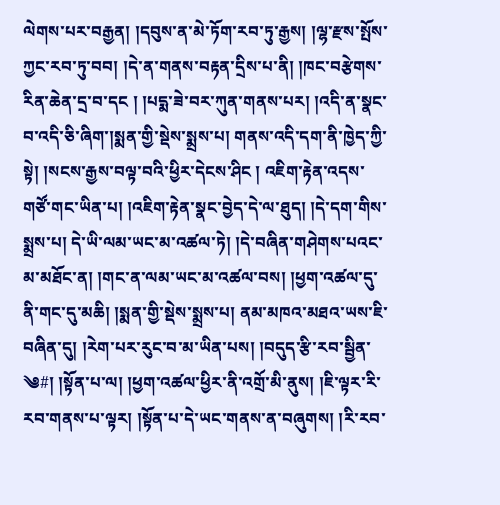ལེགས་པར་བརྒྱན། །དབུས་ན་མེ་ཏོག་རབ་ཏུ་རྒྱས། །ལྷ་རྫས་སྤོས་ཀྱང་རབ་ཏུ་བབ། །དེ་ན་གནས་བརྟན་དྲིས་པ་ནི། །ཁང་བརྩེགས་རིན་ཆེན་དྲ་བ་དང ། །པདྨ་ཟེ་བར་ཀུན་གནས་པར། །འདི་ན་སྣང་བ་འདི་ཅི་ཞིག་།སྨན་གྱི་སྡེས་སྨྲས་པ། གནས་འདི་དག་ནི་ཁྱེད་ཀྱི་སྟེ། །སངས་རྒྱས་བལྟ་བའི་ཕྱིར་དེངས་ཤིང ། འཇིག་རྟེན་འདས་གཙོ་གང་ཡིན་པ། །འཇིག་རྟེན་སྣང་བྱེད་དེ་ལ་ཐུད། །དེ་དག་གིས་སྨྲས་པ། དེ་ཡི་ལམ་ཡང་མ་འཚལ་ཏེ། །དེ་བཞིན་གཤེགས་པའང་མ་མཐོང་ན། །གང་ན་ལམ་ཡང་མ་འཚལ་བས། །ཕྱག་འཚལ་དུ་ནི་གང་དུ་མཆི། །སྨན་གྱི་སྡེས་སྨྲས་པ། ནམ་མཁའ་མཐའ་ཡས་ཇི་བཞིན་དུ། །རེག་པར་རུང་བ་མ་ཡིན་པས། །བདུད་རྩི་རབ་སྦྱིན་
༄#། །སྟོན་པ་ལ། །ཕྱག་འཚལ་ཕྱིར་ནི་འགྲོ་མི་ནུས། །ཇི་ལྟར་རི་རབ་གནས་པ་ལྟར། །སྟོན་པ་དེ་ཡང་གནས་ན་བཞུགས། །རི་རབ་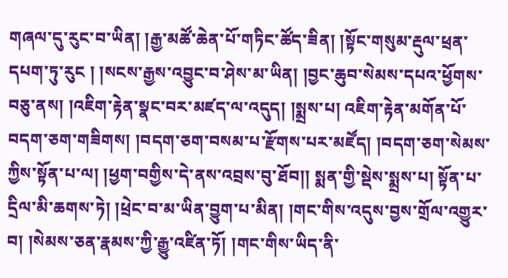གཞལ་དུ་རུང་བ་ཡིན། །རྒྱ་མཚོ་ཆེན་པོ་གཏིང་ཚོད་ཟིན། །སྟོང་གསུམ་རྡུལ་ཕྲན་དཔག་ཏུ་རུང ། །སངས་རྒྱས་འབྱུང་བ་ཤེས་མ་ཡིན། །བྱང་ཆུབ་སེམས་དཔའ་ཕྱོགས་བཅུ་ནས། །འཇིག་རྟེན་སྣང་བར་མཛད་ལ་འདུད། །སྨྲས་པ། འཇིག་རྟེན་མགོན་པོ་བདག་ཅག་གཟིགས། །བདག་ཅག་བསམ་པ་རྫོགས་པར་མཛོད། །བདག་ཅག་སེམས་ཀྱིས་སྟོན་པ་ལ། །ཕྱག་བགྱིས་དེ་ནས་འབྲས་བུ་ཐོབ།། སྨན་གྱི་སྡེས་སྨྲས་པ། སྟོན་པ་དྲིལ་མི་ཆགས་ཏེ། །ཕྲེང་བ་མ་ཡིན་བྱུག་པ་མིན། །གང་གིས་འདུས་བྱས་གྲོལ་འགྱུར་བ། །སེམས་ཅན་རྣམས་ཀྱི་རྒྱུ་འཛིན་ཏོ། །གང་གིས་ཡིད་ནི་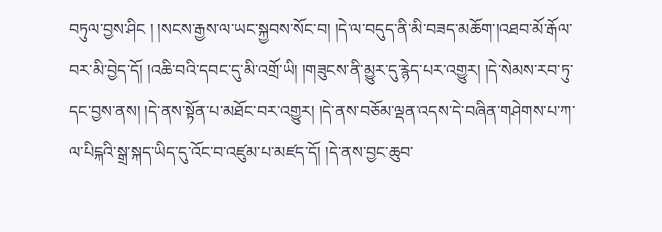བཏུལ་བྱས་ཤིང ། །སངས་རྒྱས་ལ་ཡང་སྐྱབས་སོང་བ། །དེ་ལ་བདུད་ནི་མི་བཟད་མཆོག་།འཐབ་མོ་རྒོལ་བར་མི་བྱེད་དོ། །འཆི་བའི་དབང་དུ་མི་འགྲོ་ཡི། །གཟུངས་ནི་མྱུར་དུ་རྙེད་པར་འགྱུར། །དེ་སེམས་རབ་ཏུ་དང་བྱས་ནས། །དེ་ནས་སྟོན་པ་མཐོང་བར་འགྱུར། །དེ་ནས་བཅོམ་ལྡན་འདས་དེ་བཞིན་གཤེགས་པ་ཀ་ལ་པིངྐའི་སྒྲ་སྐད་ཡིད་དུ་འོང་བ་འཛུམ་པ་མཛད་དོ། །དེ་ནས་བྱང་ཆུབ་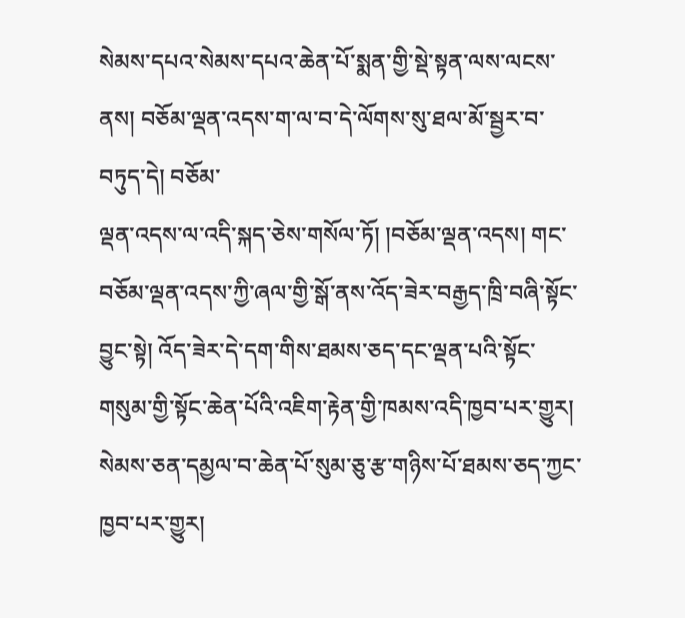སེམས་དཔའ་སེམས་དཔའ་ཆེན་པོ་སྨན་གྱི་སྡེ་སྟན་ལས་ལངས་ནས། བཅོམ་ལྡན་འདས་ག་ལ་བ་དེ་ལོགས་སུ་ཐལ་མོ་སྦྱར་བ་བཏུད་དེ། བཅོམ་
ལྡན་འདས་ལ་འདི་སྐད་ཅེས་གསོལ་ཏོ། །བཅོམ་ལྡན་འདས། གང་བཅོམ་ལྡན་འདས་ཀྱི་ཞལ་གྱི་སྒོ་ནས་འོད་ཟེར་བརྒྱད་ཁྲི་བཞི་སྟོང་བྱུང་སྟེ། འོད་ཟེར་དེ་དག་གིས་ཐམས་ཅད་དང་ལྡན་པའི་སྟོང་གསུམ་གྱི་སྟོང་ཆེན་པོའི་འཇིག་རྟེན་གྱི་ཁམས་འདི་ཁྱབ་པར་གྱུར། སེམས་ཅན་དམྱལ་བ་ཆེན་པོ་སུམ་ཅུ་རྩ་གཉིས་པོ་ཐམས་ཅད་ཀྱང་ཁྱབ་པར་གྱུར།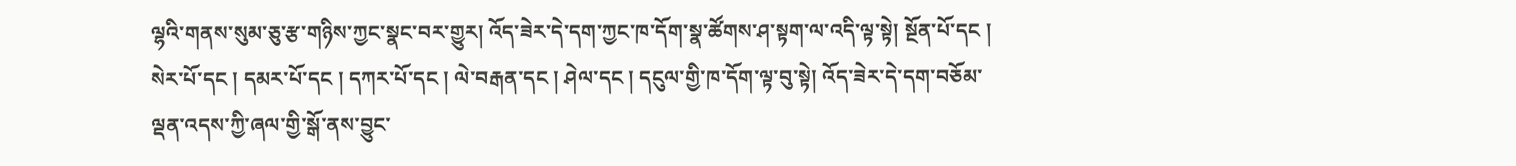ལྷའི་གནས་སུམ་ཅུ་རྩ་གཉིས་ཀྱང་སྣང་བར་གྱུར། འོད་ཟེར་དེ་དག་ཀྱང་ཁ་དོག་སྣ་ཚོགས་ཤ་སྟག་ལ་འདི་ལྟ་སྟེ། སྔོན་པོ་དང ། སེར་པོ་དང ། དམར་པོ་དང ། དཀར་པོ་དང ། ལེ་བརྒན་དང ། ཤེལ་དང ། དངུལ་གྱི་ཁ་དོག་ལྟ་བུ་སྟེ། འོད་ཟེར་དེ་དག་བཅོམ་ལྡན་འདས་ཀྱི་ཞལ་གྱི་སྒོ་ནས་བྱུང་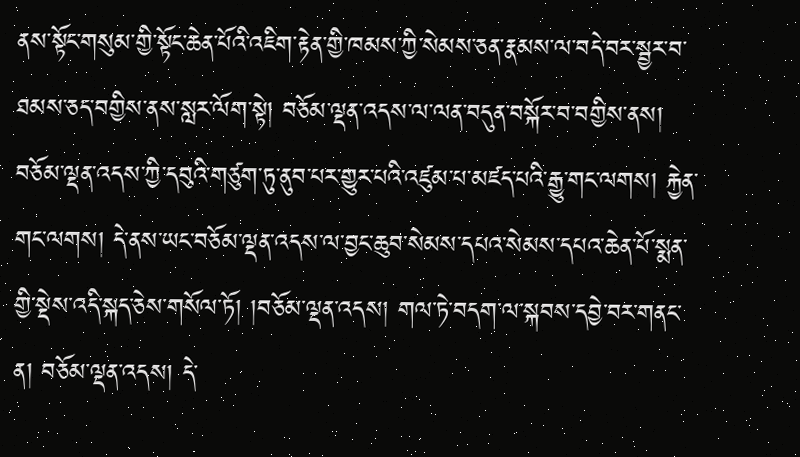ནས་སྟོང་གསུམ་གྱི་སྟོང་ཆེན་པོའི་འཇིག་རྟེན་གྱི་ཁམས་ཀྱི་སེམས་ཅན་རྣམས་ལ་བདེ་བར་སྦྱར་བ་ཐམས་ཅད་བགྱིས་ནས་སླར་ལོག་སྟེ། བཅོམ་ལྡན་འདས་ལ་ལན་བདུན་བསྐོར་བ་བགྱིས་ནས། བཅོམ་ལྡན་འདས་ཀྱི་དབུའི་གཙུག་ཏུ་ནུབ་པར་གྱུར་པའི་འཛུམ་པ་མཛད་པའི་རྒྱུ་གང་ལགས། རྐྱེན་གང་ལགས། དེ་ནས་ཡང་བཅོམ་ལྡན་འདས་ལ་བྱང་ཆུབ་སེམས་དཔའ་སེམས་དཔའ་ཆེན་པོ་སྨན་གྱི་སྡེས་འདི་སྐད་ཅེས་གསོལ་ཏོ། །བཅོམ་ལྡན་འདས། གལ་ཏེ་བདག་ལ་སྐབས་དབྱེ་བར་གནང་ན། བཅོམ་ལྡན་འདས། དེ་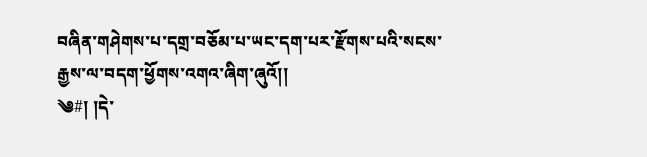བཞིན་གཤེགས་པ་དགྲ་བཅོམ་པ་ཡང་དག་པར་རྫོགས་པའི་སངས་རྒྱས་ལ་བདག་ཕྱོགས་འགའ་ཞིག་ཞུའོ།།
༄#། །དེ་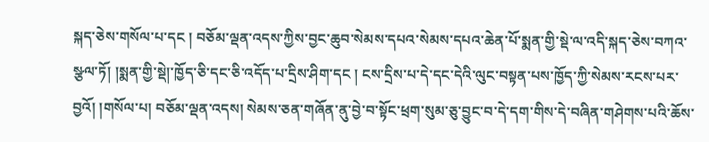སྐད་ཅེས་གསོལ་པ་དང ། བཅོམ་ལྡན་འདས་ཀྱིས་བྱང་ཆུབ་སེམས་དཔའ་སེམས་དཔའ་ཆེན་པོ་སྨན་གྱི་སྡེ་ལ་འདི་སྐད་ཅེས་བཀའ་སྩལ་ཏོ། །སྨན་གྱི་སྡེ།་ཁྱོད་ཅི་དང་ཅི་འདོད་པ་དྲིས་ཤིག་དང ། ངས་དྲིས་པ་དེ་དང་དེའི་ལུང་བསྟན་པས་ཁྱོད་ཀྱི་སེམས་རངས་པར་བྱའོ། །གསོལ་པ། བཅོམ་ལྡན་འདས། སེམས་ཅན་གཞོན་ནུ་བྱེ་བ་སྟོང་ཕྲག་སུམ་ཅུ་བྱུང་བ་དེ་དག་གིས་དེ་བཞིན་གཤེགས་པའི་ཆོས་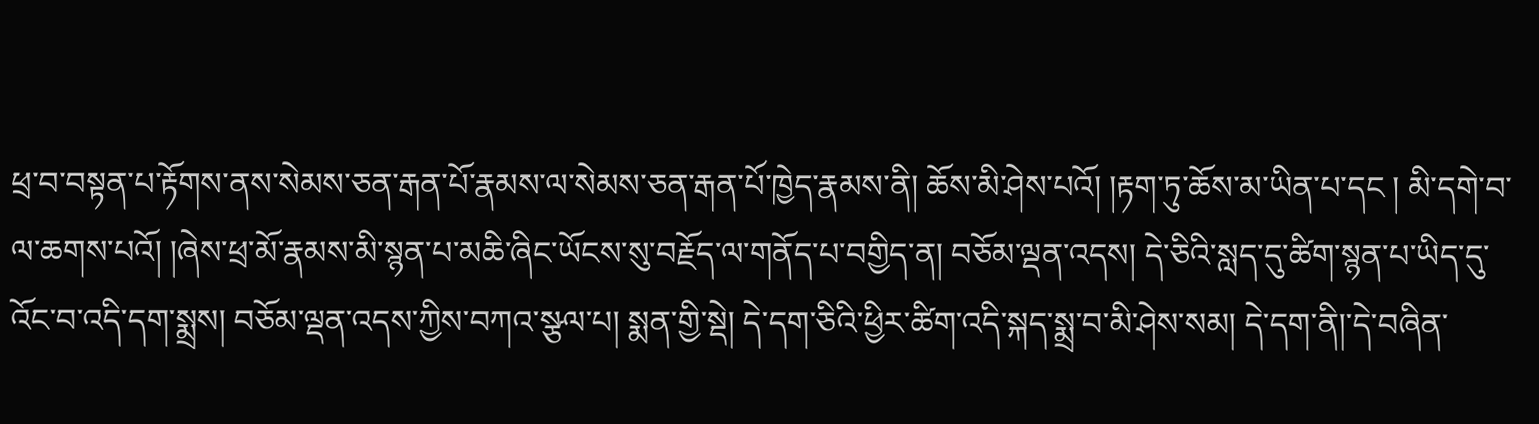ཕྲ་བ་བསྟན་པ་རྟོགས་ནས་སེམས་ཅན་རྒན་པོ་རྣམས་ལ་སེམས་ཅན་རྒན་པོ་ཁྱེད་རྣམས་ནི། ཆོས་མི་ཤེས་པའོ། །རྟག་ཏུ་ཆོས་མ་ཡིན་པ་དང ། མི་དགེ་བ་ལ་ཆགས་པའོ། །ཞེས་ཕྲ་མོ་རྣམས་མི་སྙན་པ་མཆི་ཞིང་ཡོངས་སུ་བརྗོད་ལ་གནོད་པ་བགྱིད་ན། བཅོམ་ལྡན་འདས། དེ་ཅིའི་སླད་དུ་ཚིག་སྙན་པ་ཡིད་དུ་འོང་བ་འདི་དག་སྨྲས། བཅོམ་ལྡན་འདས་ཀྱིས་བཀའ་སྩལ་པ། སྨན་གྱི་སྡེ། དེ་དག་ཅིའི་ཕྱིར་ཚིག་འདི་སྐད་སྨྲ་བ་མི་ཤེས་སམ། དེ་དག་ནི།་དེ་བཞིན་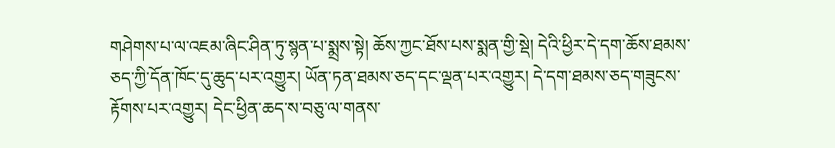གཤེགས་པ་ལ་འཇམ་ཞིང་ཤིན་ཏུ་སྙན་པ་སྨྲས་སྟེ། ཆོས་ཀྱང་ཐོས་པས་སྨན་གྱི་སྡེ། དེའི་ཕྱིར་དེ་དག་ཆོས་ཐམས་ཅད་ཀྱི་དོན་ཁོང་དུ་ཆུད་པར་འགྱུར། ཡོན་ཏན་ཐམས་ཅད་དང་ལྡན་པར་འགྱུར། དེ་དག་ཐམས་ཅད་གཟུངས་རྟོགས་པར་འགྱུར། དེང་ཕྱིན་ཆད་ས་བཅུ་ལ་གནས་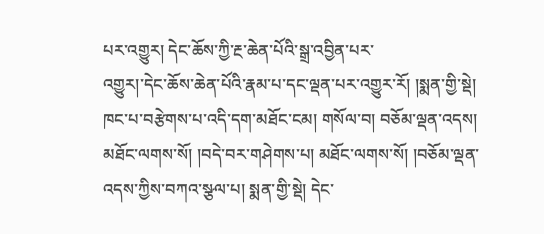པར་འགྱུར། དེང་ཆོས་ཀྱི་རྔ་ཆེན་པོའི་སྒྲ་འབྱིན་པར་
འགྱུར།་དེང་ཆོས་ཆེན་པོའི་རྣམ་པ་དང་ལྡན་པར་འགྱུར་རོ། །སྨན་གྱི་སྡེ། ཁང་པ་བརྩེགས་པ་འདི་དག་མཐོང་ངམ། གསོལ་བ། བཅོམ་ལྡན་འདས། མཐོང་ལགས་སོ། །བདེ་བར་གཤེགས་པ། མཐོང་ལགས་སོ། །བཅོམ་ལྡན་འདས་ཀྱིས་བཀའ་སྩལ་པ། སྨན་གྱི་སྡེ། དེང་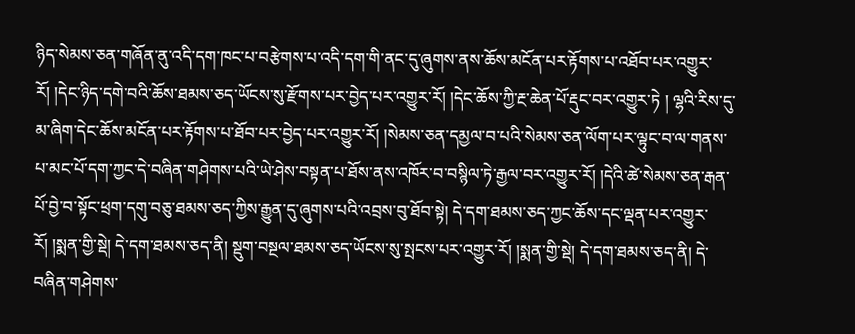ཉིད་སེམས་ཅན་གཞོན་ནུ་འདི་དག་ཁང་པ་བརྩེགས་པ་འདི་དག་གི་ནང་དུ་ཞུགས་ནས་ཆོས་མངོན་པར་རྟོགས་པ་འཐོབ་པར་འགྱུར་རོ། །དེང་ཉིད་དགེ་བའི་ཆོས་ཐམས་ཅད་ཡོངས་སུ་རྫོགས་པར་བྱེད་པར་འགྱུར་རོ། །དེང་ཆོས་ཀྱི་རྔ་ཆེན་པོ་རྡུང་བར་འགྱུར་ཏེ ། ལྷའི་རིས་དུ་མ་ཞིག་དེང་ཆོས་མངོན་པར་རྟོགས་པ་ཐོབ་པར་བྱེད་པར་འགྱུར་རོ། །སེམས་ཅན་དམྱལ་བ་པའི་སེམས་ཅན་ལོག་པར་ལྟུང་བ་ལ་གནས་པ་མང་པོ་དག་ཀྱང་དེ་བཞིན་གཤེགས་པའི་ཡེ་ཤེས་བསྟན་པ་ཐོས་ནས་འཁོར་བ་བསྙིལ་ཏེ་རྒྱལ་བར་འགྱུར་རོ། །དེའི་ཚེ་སེམས་ཅན་རྒན་པོ་བྱེ་བ་སྟོང་ཕྲག་དགུ་བཅུ་ཐམས་ཅད་ཀྱིས་རྒྱུན་དུ་ཞུགས་པའི་འབྲས་བུ་ཐོབ་སྟེ། དེ་དག་ཐམས་ཅད་ཀྱང་ཆོས་དང་ལྡན་པར་འགྱུར་རོ། །སྨན་གྱི་སྡེ། དེ་དག་ཐམས་ཅད་ནི། སྡུག་བསྔལ་ཐམས་ཅད་ཡོངས་སུ་སྤངས་པར་འགྱུར་རོ། །སྨན་གྱི་སྡེ། དེ་དག་ཐམས་ཅད་ནི། དེ་བཞིན་གཤེགས་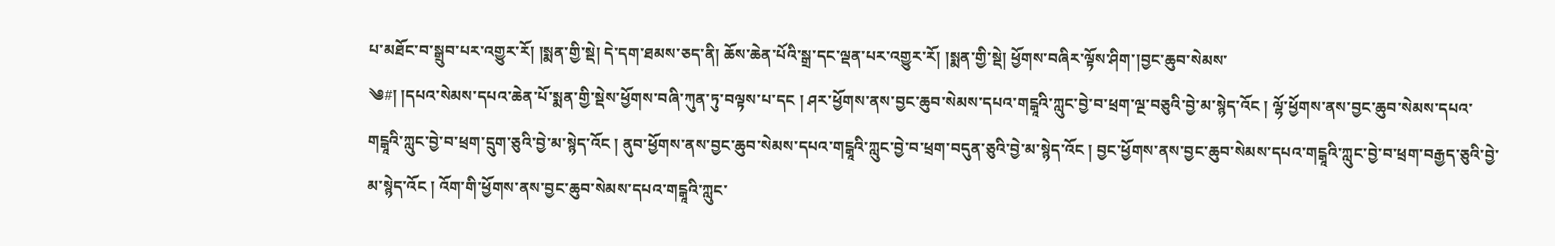པ་མཐོང་བ་སྒྲུབ་པར་འགྱུར་རོ། །སྨན་གྱི་སྡེ། དེ་དག་ཐམས་ཅད་ནི། ཆོས་ཆེན་པོའི་སྒྲ་དང་ལྡན་པར་འགྱུར་རོ། །སྨན་གྱི་སྡེ། ཕྱོགས་བཞིར་ལྟོས་ཤིག་།བྱང་ཆུབ་སེམས་
༄#། །དཔའ་སེམས་དཔའ་ཆེན་པོ་སྨན་གྱི་སྡེས་ཕྱོགས་བཞི་ཀུན་ཏུ་བལྟས་པ་དང ། ཤར་ཕྱོགས་ནས་བྱང་ཆུབ་སེམས་དཔའ་གངྒཱའི་ཀླུང་བྱེ་བ་ཕྲག་ལྔ་བཅུའི་བྱེ་མ་སྙེད་འོང ། ལྷོ་ཕྱོགས་ནས་བྱང་ཆུབ་སེམས་དཔའ་གངྒཱའི་ཀླུང་བྱེ་བ་ཕྲག་དྲུག་ཅུའི་བྱེ་མ་སྙེད་འོང ། ནུབ་ཕྱོགས་ནས་བྱང་ཆུབ་སེམས་དཔའ་གངྒཱའི་ཀླུང་བྱེ་བ་ཕྲག་བདུན་ཅུའི་བྱེ་མ་སྙེད་འོང ། བྱང་ཕྱོགས་ནས་བྱང་ཆུབ་སེམས་དཔའ་གངྒཱའི་ཀླུང་བྱེ་བ་ཕྲག་བརྒྱད་ཅུའི་བྱེ་མ་སྙེད་འོང ། འོག་གི་ཕྱོགས་ནས་བྱང་ཆུབ་སེམས་དཔའ་གངྒཱའི་ཀླུང་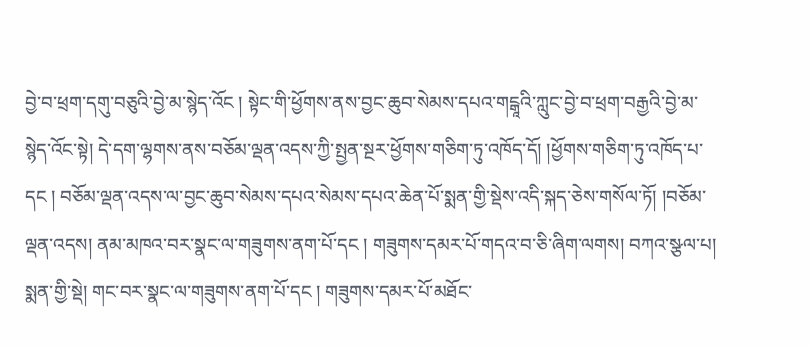བྱེ་བ་ཕྲག་དགུ་བཅུའི་བྱེ་མ་སྙེད་འོང ། སྟེང་གི་ཕྱོགས་ནས་བྱང་ཆུབ་སེམས་དཔའ་གངྒཱའི་ཀླུང་བྱེ་བ་ཕྲག་བརྒྱའི་བྱེ་མ་སྙེད་འོང་སྟེ། དེ་དག་ལྷགས་ནས་བཅོམ་ལྡན་འདས་ཀྱི་སྤྱན་སྔར་ཕྱོགས་གཅིག་ཏུ་འཁོད་དོ། །ཕྱོགས་གཅིག་ཏུ་འཁོད་པ་དང ། བཅོམ་ལྡན་འདས་ལ་བྱང་ཆུབ་སེམས་དཔའ་སེམས་དཔའ་ཆེན་པོ་སྨན་གྱི་སྡེས་འདི་སྐད་ཅེས་གསོལ་ཏོ། །བཅོམ་ལྡན་འདས། ནམ་མཁའ་བར་སྣང་ལ་གཟུགས་ནག་པོ་དང ། གཟུགས་དམར་པོ་གདའ་བ་ཅི་ཞིག་ལགས། བཀའ་སྩལ་པ། སྨན་གྱི་སྡེ། གང་བར་སྣང་ལ་གཟུགས་ནག་པོ་དང ། གཟུགས་དམར་པོ་མཐོང་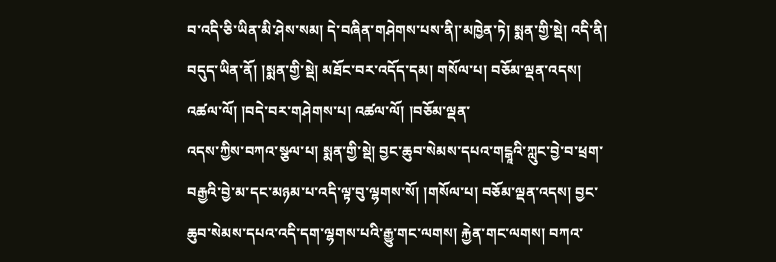བ་འདི་ཅི་ཡིན་མི་ཤེས་སམ། དེ་བཞིན་གཤེགས་པས་ནི།་མཁྱེན་ཏེ། སྨན་གྱི་སྡེ། འདི་ནི། བདུད་ཡིན་ནོ། །སྨན་གྱི་སྡེ། མཐོང་བར་འདོད་དམ། གསོལ་པ། བཅོམ་ལྡན་འདས། འཚལ་ལོ། །བདེ་བར་གཤེགས་པ། འཚལ་ལོ། །བཅོམ་ལྡན་
འདས་ཀྱིས་བཀའ་སྩལ་པ། སྨན་གྱི་སྡེ། བྱང་ཆུབ་སེམས་དཔའ་གངྒཱའི་ཀླུང་བྱེ་བ་ཕྲག་བརྒྱའི་བྱེ་མ་དང་མཉམ་པ་འདི་ལྟ་བུ་ལྷགས་སོ། །གསོལ་པ། བཅོམ་ལྡན་འདས། བྱང་ཆུབ་སེམས་དཔའ་འདི་དག་ལྷགས་པའི་རྒྱུ་གང་ལགས། རྐྱེན་གང་ལགས། བཀའ་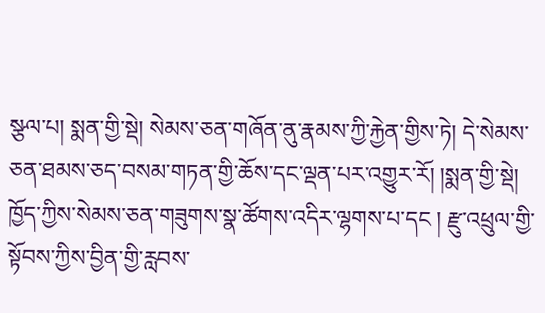སྩལ་པ། སྨན་གྱི་སྡེ། སེམས་ཅན་གཞོན་ནུ་རྣམས་ཀྱི་རྐྱེན་གྱིས་ཏེ། དེ་སེམས་ཅན་ཐམས་ཅད་བསམ་གཏན་གྱི་ཆོས་དང་ལྡན་པར་འགྱུར་རོ། །སྨན་གྱི་སྡེ། ཁྱོད་ཀྱིས་སེམས་ཅན་གཟུགས་སྣ་ཚོགས་འདིར་ལྷགས་པ་དང ། རྫུ་འཕྲུལ་གྱི་སྟོབས་ཀྱིས་བྱིན་གྱི་རླབས་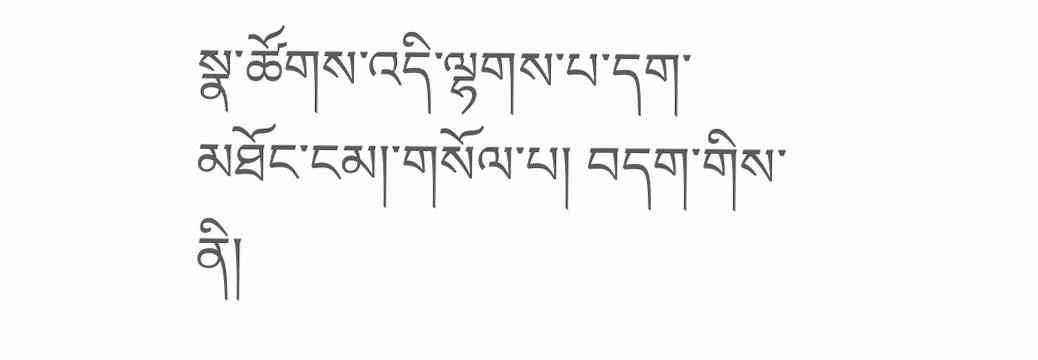སྣ་ཚོགས་འདི་ལྷགས་པ་དག་མཐོང་ངམ།་གསོལ་པ། བདག་གིས་ནི།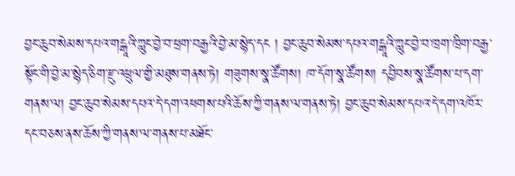བྱང་ཆུབ་སེམས་དཔའ་གངྒཱའི་ཀླུང་བྱེ་བ་ཕྲག་བརྒྱའི་བྱེ་མ་སྙེད་དང ། བྱང་ཆུབ་སེམས་དཔའ་གངྒཱའི་ཀླུང་བྱེ་བ་ཁྲག་ཁྲིག་བརྒྱ་སྟོང་གི་བྱེ་མ་སྙེད་ཅིག་རྫུ་འཕྲུལ་གྱི་མཐུས་གནས་ཏེ། གཟུགས་སྣ་ཚོགས། ཁ་དོག་སྣ་ཚོགས། དབྱིབས་སྣ་ཚོགས་པ་དག་གནས་ལ། བྱང་ཆུབ་སེམས་དཔའ་དེ་དག་འཕགས་པའི་ཆོས་ཀྱི་གནས་ལ་གནས་ཏེ། བྱང་ཆུབ་སེམས་དཔའ་དེ་དག་འཁོར་དང་བཅས་ནས་ཆོས་ཀྱི་གནས་ལ་གནས་པ་མཐོང་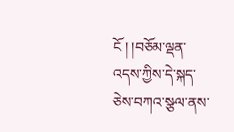ངོ ། །བཅོམ་ལྡན་འདས་ཀྱིས་དེ་སྐད་ཅེས་བཀའ་སྩལ་ནས་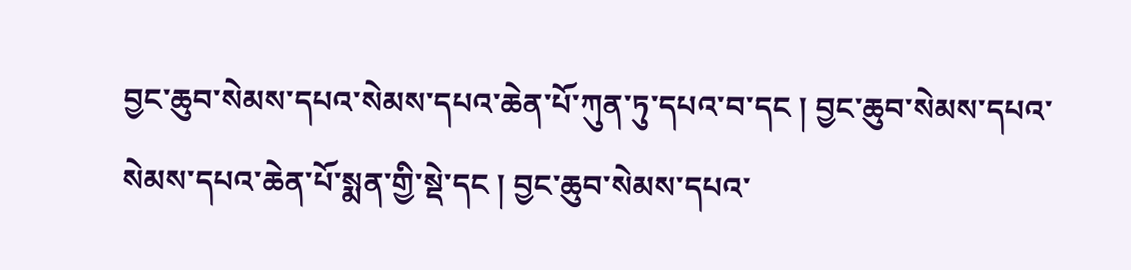བྱང་ཆུབ་སེམས་དཔའ་སེམས་དཔའ་ཆེན་པོ་ཀུན་ཏུ་དཔའ་བ་དང ། བྱང་ཆུབ་སེམས་དཔའ་སེམས་དཔའ་ཆེན་པོ་སྨན་གྱི་སྡེ་དང ། བྱང་ཆུབ་སེམས་དཔའ་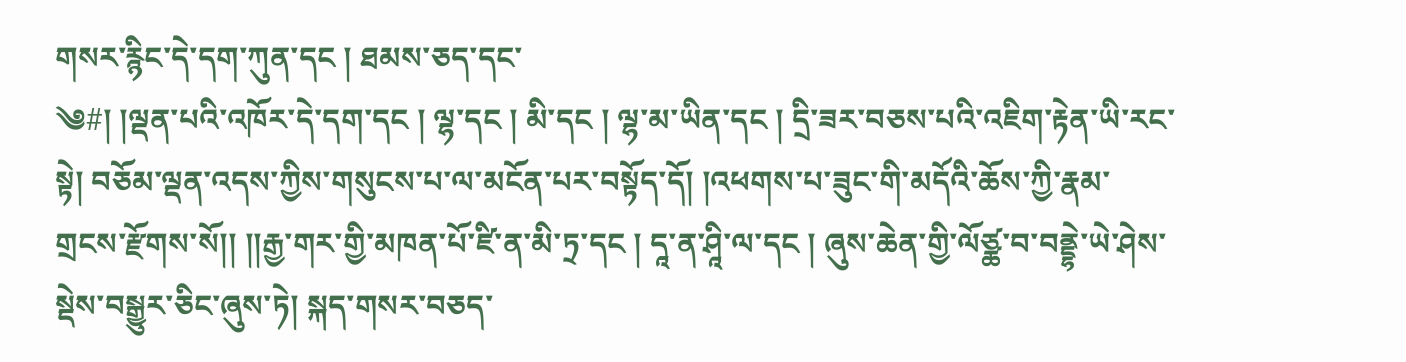གསར་རྙིང་དེ་དག་ཀུན་དང ། ཐམས་ཅད་དང་
༄#། །ལྡན་པའི་འཁོར་དེ་དག་དང ། ལྷ་དང ། མི་དང ། ལྷ་མ་ཡིན་དང ། དྲི་ཟར་བཅས་པའི་འཇིག་རྟེན་ཡི་རང་སྟེ། བཅོམ་ལྡན་འདས་ཀྱིས་གསུངས་པ་ལ་མངོན་པར་བསྟོད་དོ། །འཕགས་པ་ཟུང་གི་མདོའི་ཆོས་ཀྱི་རྣམ་གྲངས་རྫོགས་སོ།། །།རྒྱ་གར་གྱི་མཁན་པོ་ཛི་ན་མི་ཏྲ་དང ། དཱ་ན་ཤཱི་ལ་དང ། ཞུས་ཆེན་གྱི་ལོཙྪ་བ་བནྡྷེ་ཡེ་ཤེས་སྡེས་བསྒྱུར་ཅིང་ཞུས་ཏེ། སྐད་གསར་བཅད་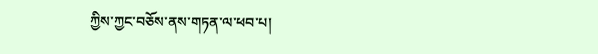ཀྱིས་ཀྱང་བཅོས་ནས་གཏན་ལ་ཕབ་པ།